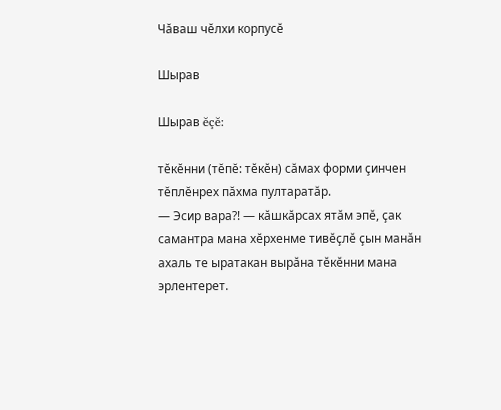Чӑваш чӗлхи корпусӗ

Шырав

Шырав ĕçĕ:

тӗкӗнни (тĕпĕ: тӗкӗн) сăмах форми çинчен тĕплĕнрех пăхма пултаратăр.
— Эсир вара?! — кӑшкӑрсах ятӑм эпӗ, ҫак самантра мана хӗрхенме тивӗҫлӗ ҫын манӑн ахаль те ыратакан вырӑна тӗкӗнни мана эрлентерет.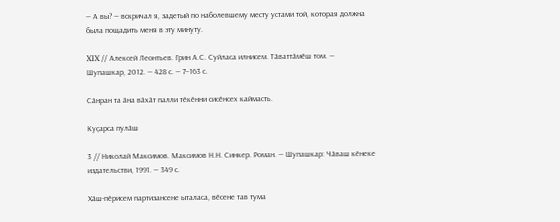— А вы? — вскричал я, задетый по наболевшему месту устами той, которая должна была пощадить меня в эту минуту.

XIX // Алексей Леонтьев. Грин А.С. Суйласа илнисем. Тӑваттӑмӗш том. — Шупашкар, 2012. — 428 с. — 7–163 с.

Сӑнран та ӑна вӑхӑт палли тӗкӗнни сисӗнсех каймасть.

Куҫарса пулӑш

3 // Николай Максимов. Максимов Н.Н. Синкер. Роман. — Шупашкар: Чӑваш кӗнеке издательстви, 1991. — 349 с.

Хӑш-пӗрисем партизансене ыталаса, вӗсене тав тума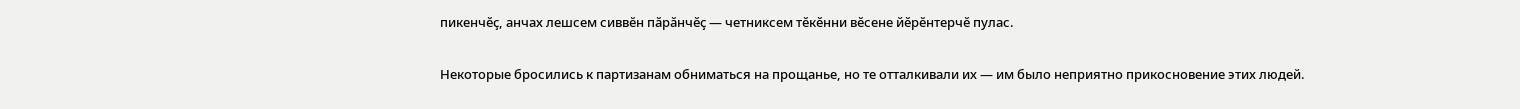пикенчӗҫ, анчах лешсем сиввӗн пӑрӑнчӗҫ — четниксем тӗкӗнни вӗсене йӗрӗнтерчӗ пулас.

Некоторые бросились к партизанам обниматься на прощанье, но те отталкивали их — им было неприятно прикосновение этих людей.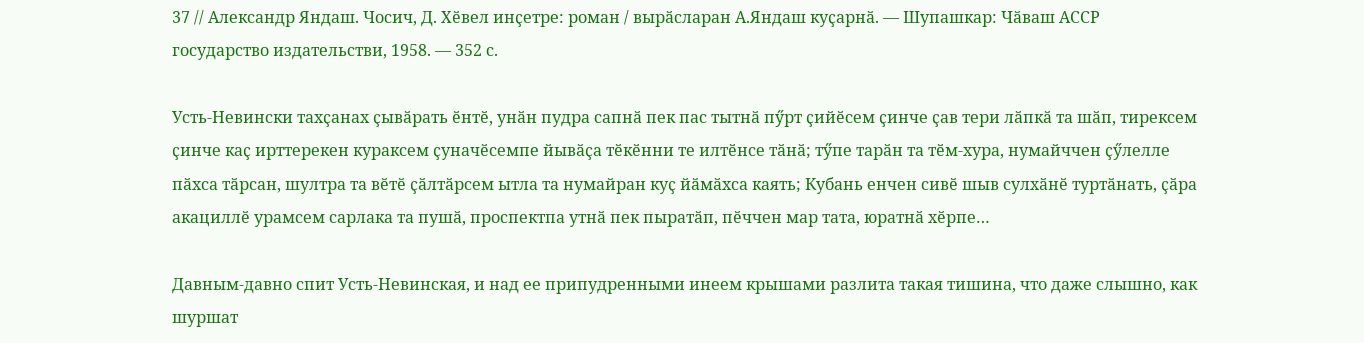37 // Александр Яндаш. Чосич, Д. Хӗвел инҫетре: роман / вырӑсларан А.Яндаш куҫарнӑ. — Шупашкар: Чӑваш АССР государство издательстви, 1958. — 352 с.

Усть-Невински тахҫанах ҫывӑрать ӗнтӗ, унӑн пудра сапнӑ пек пас тытнӑ пӳрт ҫийӗсем ҫинче ҫав тери лӑпкӑ та шӑп, тирексем ҫинче каҫ ирттерекен кураксем ҫуначӗсемпе йывӑҫа тӗкӗнни те илтӗнсе тӑнӑ; тӳпе тарӑн та тӗм-хура, нумайччен ҫӳлелле пӑхса тӑрсан, шултра та вӗтӗ ҫӑлтӑрсем ытла та нумайран куҫ йӑмӑхса каять; Кубань енчен сивӗ шыв сулхӑнӗ туртӑнать, ҫӑра акациллӗ урамсем сарлака та пушӑ, проспектпа утнӑ пек пыратӑп, пӗччен мар тата, юратнӑ хӗрпе…

Давным-давно спит Усть-Невинская, и над ее припудренными инеем крышами разлита такая тишина, что даже слышно, как шуршат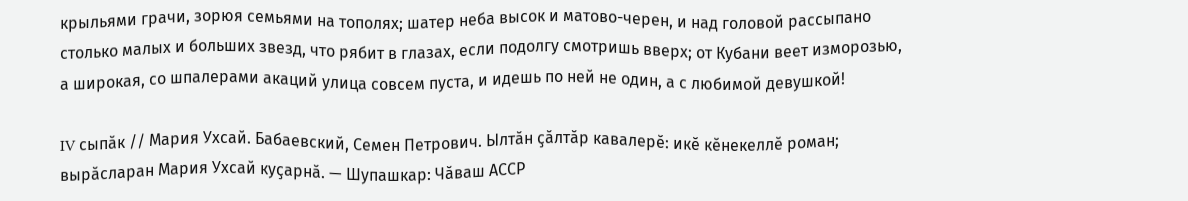крыльями грачи, зорюя семьями на тополях; шатер неба высок и матово-черен, и над головой рассыпано столько малых и больших звезд, что рябит в глазах, если подолгу смотришь вверх; от Кубани веет изморозью, а широкая, со шпалерами акаций улица совсем пуста, и идешь по ней не один, а с любимой девушкой!

IV сыпӑк // Мария Ухсай. Бабаевский, Семен Петрович. Ылтӑн ҫӑлтӑр кавалерӗ: икӗ кӗнекеллӗ роман; вырӑсларан Мария Ухсай куҫарнӑ. — Шупашкар: Чӑваш АССР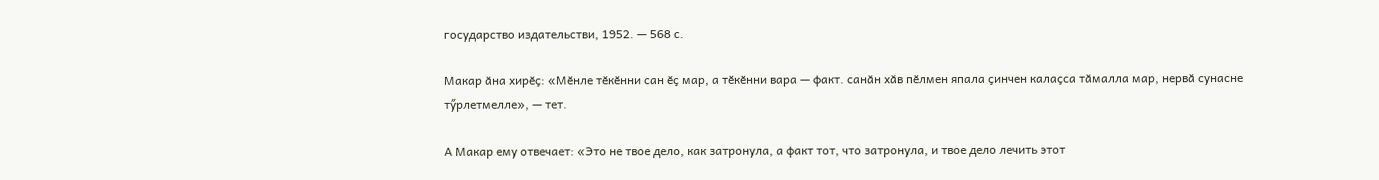государство издательстви, 1952. — 568 с.

Макар ӑна хирӗҫ: «Мӗнле тӗкӗнни сан ӗҫ мар, а тӗкӗнни вара — факт. санӑн хӑв пӗлмен япала ҫинчен калаҫса тӑмалла мар, нервӑ сунасне тӳрлетмелле», — тет.

А Макар ему отвечает: «Это не твое дело, как затронула, а факт тот, что затронула, и твое дело лечить этот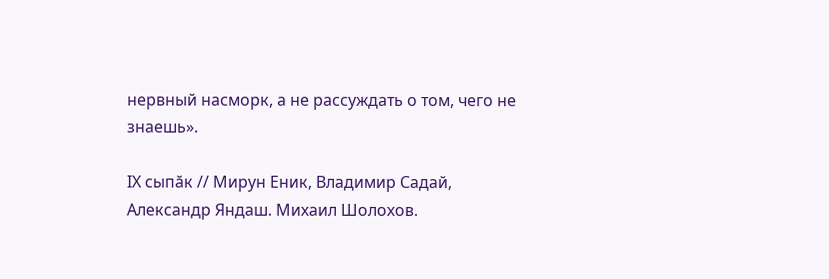нервный насморк, а не рассуждать о том, чего не знаешь».

IX сыпӑк // Мирун Еник, Владимир Садай, Александр Яндаш. Михаил Шолохов.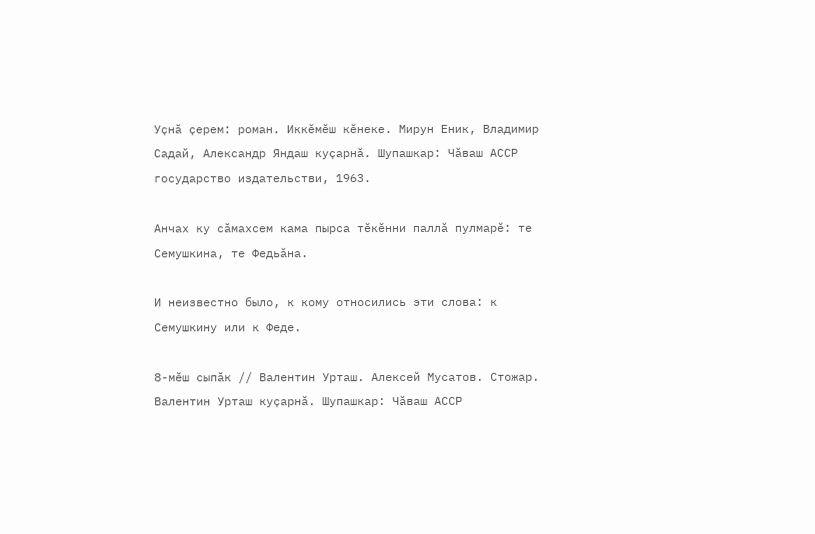Уҫнӑ ҫерем: роман. Иккӗмӗш кӗнеке. Мирун Еник, Владимир Садай, Александр Яндаш куҫарнӑ. Шупашкар: Чӑваш АССР государство издательстви, 1963.

Анчах ку сӑмахсем кама пырса тӗкӗнни паллӑ пулмарӗ: те Семушкина, те Федьӑна.

И неизвестно было, к кому относились эти слова: к Семушкину или к Феде.

8-мӗш сыпӑк // Валентин Урташ. Алексей Мусатов. Стожар. Валентин Урташ куҫарнӑ. Шупашкар: Чӑваш АССР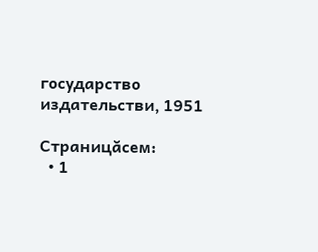государство издательстви, 1951

Страницăсем:
  • 1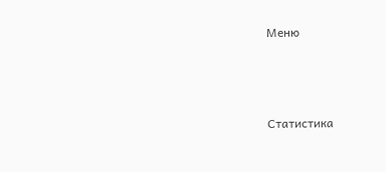Меню



Статистика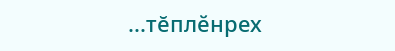...тĕплӗнрех